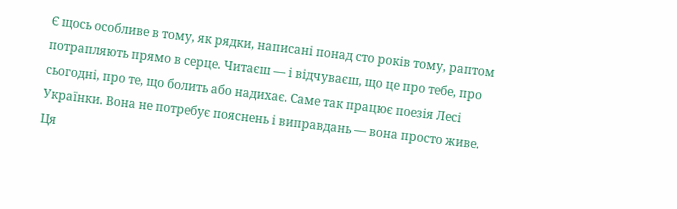Є щось особливе в тому, як рядки, написані понад сто років тому, раптом потрапляють прямо в серце. Читаєш — і відчуваєш, що це про тебе, про сьогодні, про те, що болить або надихає. Саме так працює поезія Лесі Українки. Вона не потребує пояснень і виправдань — вона просто живе.
Ця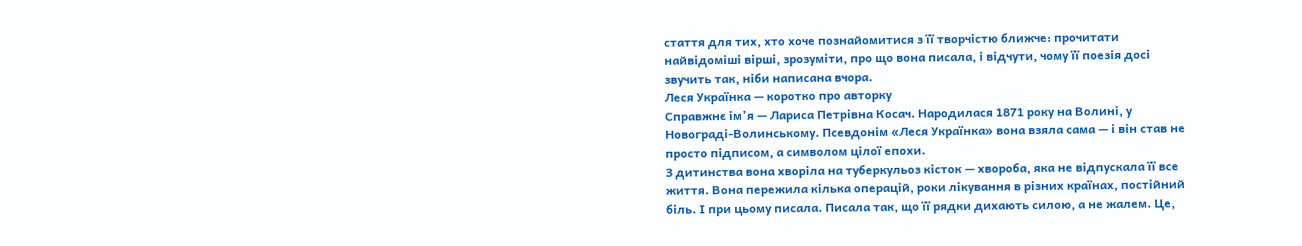стаття для тих, хто хоче познайомитися з її творчістю ближче: прочитати найвідоміші вірші, зрозуміти, про що вона писала, і відчути, чому її поезія досі звучить так, ніби написана вчора.
Леся Українка — коротко про авторку
Справжнє ім’я — Лариса Петрівна Косач. Народилася 1871 року на Волині, у Новограді-Волинському. Псевдонім «Леся Українка» вона взяла сама — і він став не просто підписом, а символом цілої епохи.
З дитинства вона хворіла на туберкульоз кісток — хвороба, яка не відпускала її все життя. Вона пережила кілька операцій, роки лікування в різних країнах, постійний біль. І при цьому писала. Писала так, що її рядки дихають силою, а не жалем. Це,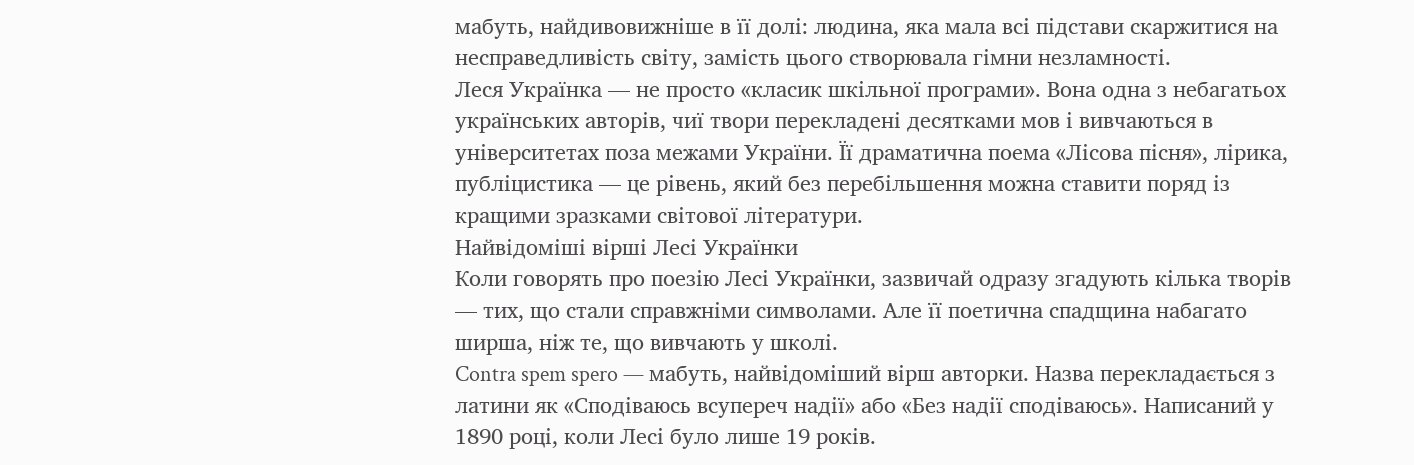мабуть, найдивовижніше в її долі: людина, яка мала всі підстави скаржитися на несправедливість світу, замість цього створювала гімни незламності.
Леся Українка — не просто «класик шкільної програми». Вона одна з небагатьох українських авторів, чиї твори перекладені десятками мов і вивчаються в університетах поза межами України. Її драматична поема «Лісова пісня», лірика, публіцистика — це рівень, який без перебільшення можна ставити поряд із кращими зразками світової літератури.
Найвідоміші вірші Лесі Українки
Коли говорять про поезію Лесі Українки, зазвичай одразу згадують кілька творів — тих, що стали справжніми символами. Але її поетична спадщина набагато ширша, ніж те, що вивчають у школі.
Contra spem spero — мабуть, найвідоміший вірш авторки. Назва перекладається з латини як «Сподіваюсь всупереч надії» або «Без надії сподіваюсь». Написаний у 1890 році, коли Лесі було лише 19 років.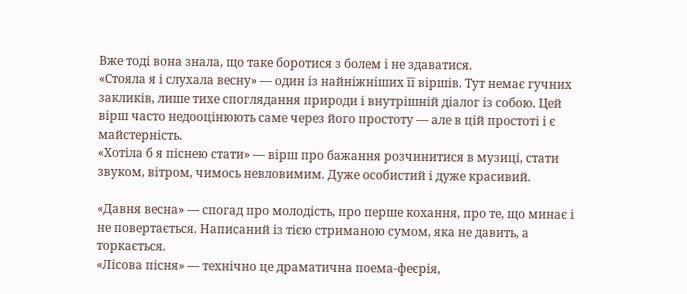Вже тоді вона знала, що таке боротися з болем і не здаватися.
«Стояла я і слухала весну» — один із найніжніших її віршів. Тут немає гучних закликів, лише тихе споглядання природи і внутрішній діалог із собою. Цей вірш часто недооцінюють саме через його простоту — але в цій простоті і є майстерність.
«Хотіла б я піснею стати» — вірш про бажання розчинитися в музиці, стати звуком, вітром, чимось невловимим. Дуже особистий і дуже красивий.

«Давня весна» — спогад про молодість, про перше кохання, про те, що минає і не повертається. Написаний із тією стриманою сумом, яка не давить, а торкається.
«Лісова пісня» — технічно це драматична поема-феєрія,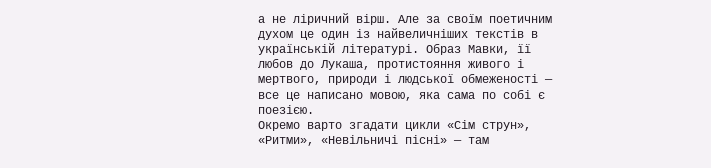а не ліричний вірш. Але за своїм поетичним духом це один із найвеличніших текстів в українській літературі. Образ Мавки, її любов до Лукаша, протистояння живого і мертвого, природи і людської обмеженості — все це написано мовою, яка сама по собі є поезією.
Окремо варто згадати цикли «Сім струн», «Ритми», «Невільничі пісні» — там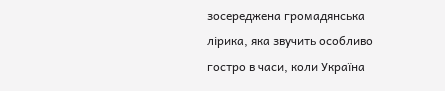зосереджена громадянська лірика, яка звучить особливо гостро в часи, коли Україна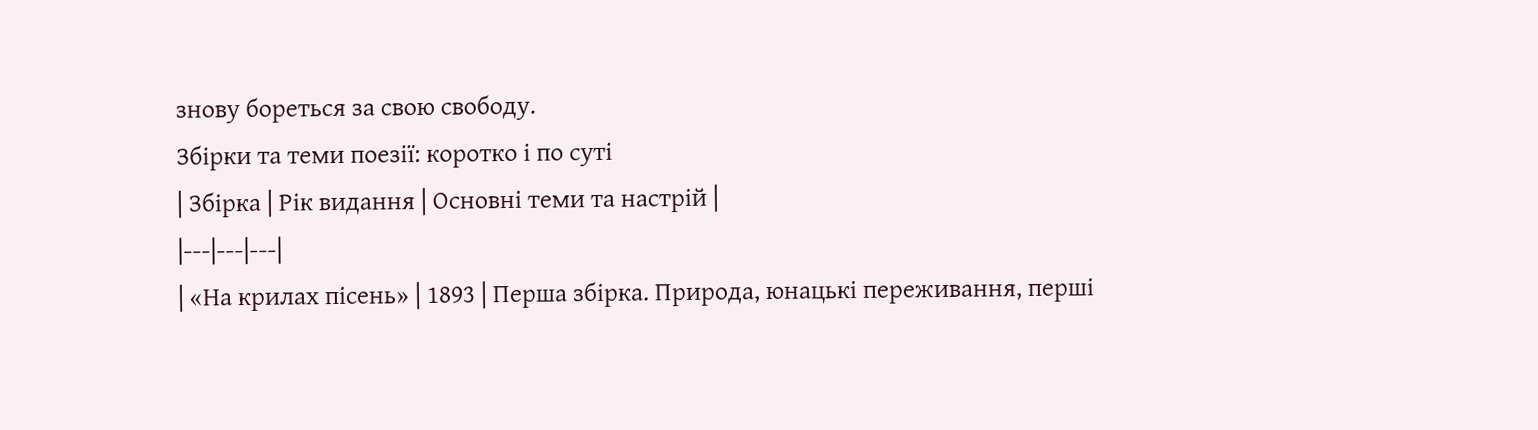знову бореться за свою свободу.
Збірки та теми поезії: коротко і по суті
| Збірка | Рік видання | Основні теми та настрій |
|---|---|---|
| «На крилах пісень» | 1893 | Перша збірка. Природа, юнацькі переживання, перші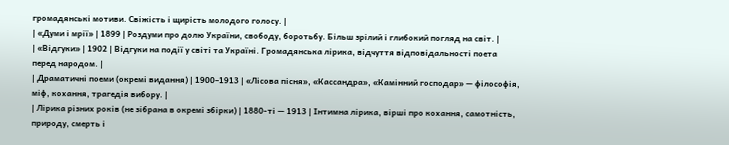громадянські мотиви. Свіжість і щирість молодого голосу. |
| «Думи і мрії» | 1899 | Роздуми про долю України, свободу, боротьбу. Більш зрілий і глибокий погляд на світ. |
| «Відгуки» | 1902 | Відгуки на події у світі та Україні. Громадянська лірика, відчуття відповідальності поета перед народом. |
| Драматичні поеми (окремі видання) | 1900–1913 | «Лісова пісня», «Кассандра», «Камінний господар» — філософія, міф, кохання, трагедія вибору. |
| Лірика різних років (не зібрана в окремі збірки) | 1880-ті — 1913 | Інтимна лірика, вірші про кохання, самотність, природу, смерть і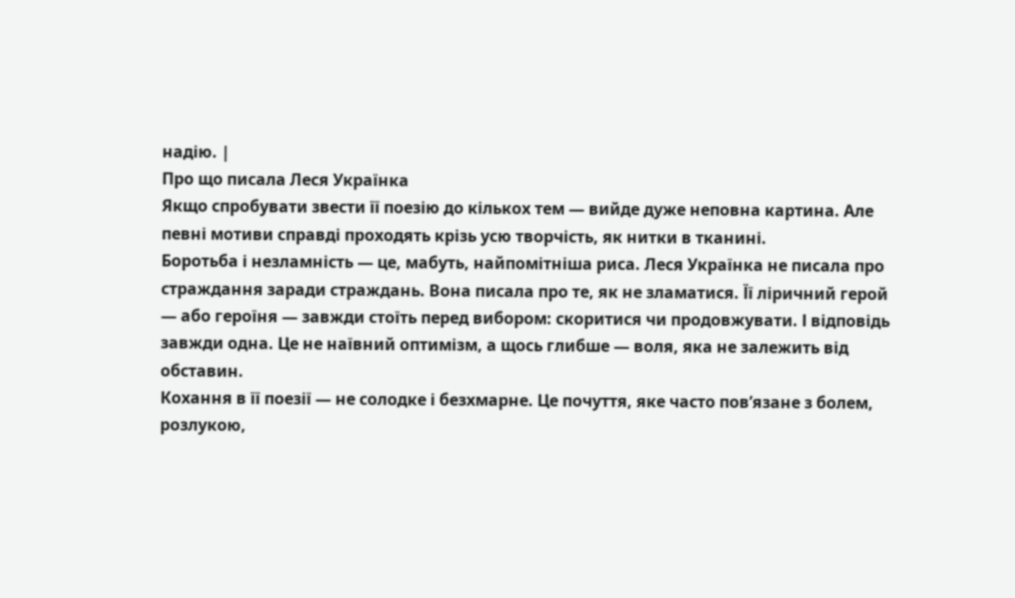надію. |
Про що писала Леся Українка
Якщо спробувати звести її поезію до кількох тем — вийде дуже неповна картина. Але певні мотиви справді проходять крізь усю творчість, як нитки в тканині.
Боротьба і незламність — це, мабуть, найпомітніша риса. Леся Українка не писала про страждання заради страждань. Вона писала про те, як не зламатися. Її ліричний герой — або героїня — завжди стоїть перед вибором: скоритися чи продовжувати. І відповідь завжди одна. Це не наївний оптимізм, а щось глибше — воля, яка не залежить від обставин.
Кохання в її поезії — не солодке і безхмарне. Це почуття, яке часто пов’язане з болем, розлукою,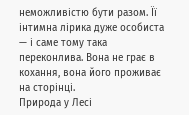неможливістю бути разом. Її інтимна лірика дуже особиста — і саме тому така переконлива. Вона не грає в кохання, вона його проживає на сторінці.
Природа у Лесі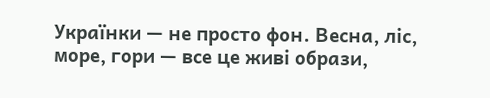Українки — не просто фон. Весна, ліс, море, гори — все це живі образи,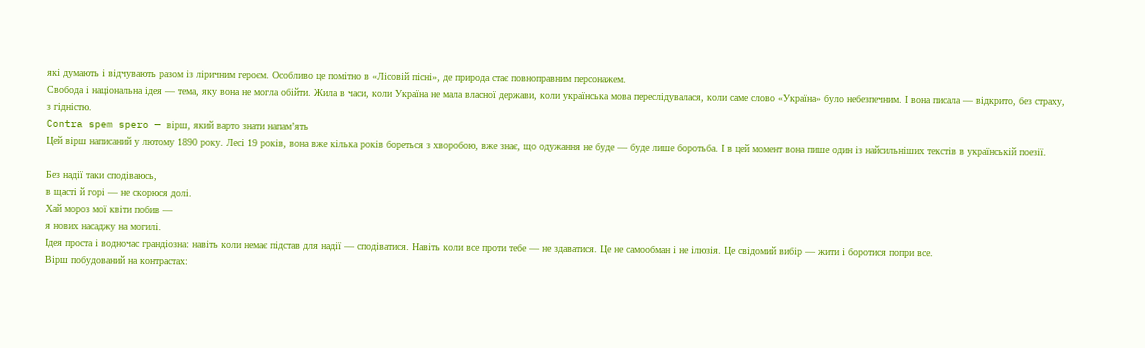які думають і відчувають разом із ліричним героєм. Особливо це помітно в «Лісовій пісні», де природа стає повноправним персонажем.
Свобода і національна ідея — тема, яку вона не могла обійти. Жила в часи, коли Україна не мала власної держави, коли українська мова переслідувалася, коли саме слово «Україна» було небезпечним. І вона писала — відкрито, без страху, з гідністю.
Contra spem spero — вірш, який варто знати напам’ять
Цей вірш написаний у лютому 1890 року. Лесі 19 років, вона вже кілька років бореться з хворобою, вже знає, що одужання не буде — буде лише боротьба. І в цей момент вона пише один із найсильніших текстів в українській поезії.

Без надії таки сподіваюсь,
в щасті й горі — не скорюся долі.
Хай мороз мої квіти побив —
я нових насаджу на могилі.
Ідея проста і водночас грандіозна: навіть коли немає підстав для надії — сподіватися. Навіть коли все проти тебе — не здаватися. Це не самообман і не ілюзія. Це свідомий вибір — жити і боротися попри все.
Вірш побудований на контрастах: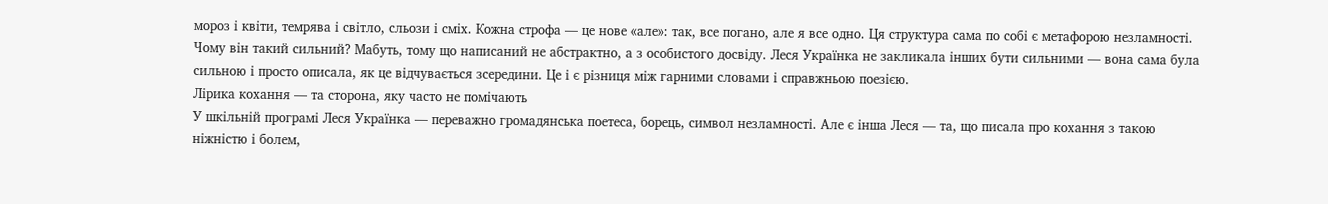мороз і квіти, темрява і світло, сльози і сміх. Кожна строфа — це нове «але»: так, все погано, але я все одно. Ця структура сама по собі є метафорою незламності.
Чому він такий сильний? Мабуть, тому що написаний не абстрактно, а з особистого досвіду. Леся Українка не закликала інших бути сильними — вона сама була сильною і просто описала, як це відчувається зсередини. Це і є різниця між гарними словами і справжньою поезією.
Лірика кохання — та сторона, яку часто не помічають
У шкільній програмі Леся Українка — переважно громадянська поетеса, борець, символ незламності. Але є інша Леся — та, що писала про кохання з такою ніжністю і болем,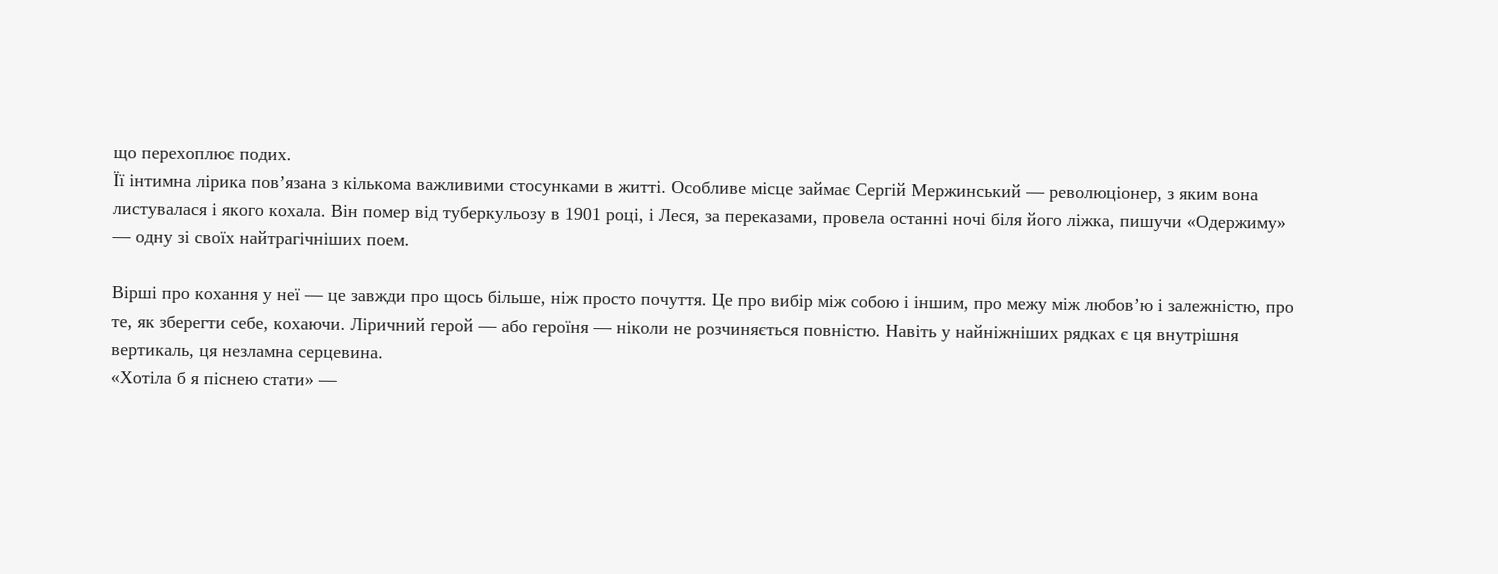що перехоплює подих.
Її інтимна лірика пов’язана з кількома важливими стосунками в житті. Особливе місце займає Сергій Мержинський — революціонер, з яким вона листувалася і якого кохала. Він помер від туберкульозу в 1901 році, і Леся, за переказами, провела останні ночі біля його ліжка, пишучи «Одержиму» — одну зі своїх найтрагічніших поем.

Вірші про кохання у неї — це завжди про щось більше, ніж просто почуття. Це про вибір між собою і іншим, про межу між любов’ю і залежністю, про те, як зберегти себе, кохаючи. Ліричний герой — або героїня — ніколи не розчиняється повністю. Навіть у найніжніших рядках є ця внутрішня вертикаль, ця незламна серцевина.
«Хотіла б я піснею стати» —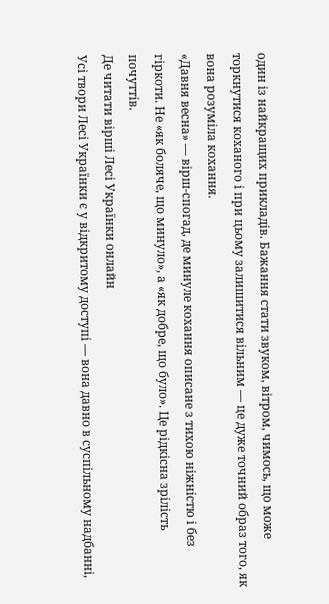один із найкращих прикладів. Бажання стати звуком, вітром, чимось, що може торкнутися коханого і при цьому залишитися вільним — це дуже точний образ того, як вона розуміла кохання.
«Давня весна» — вірш-спогад, де минуле кохання описане з тихою ніжністю і без гіркоти. Не «як боляче, що минуло», а «як добре, що було». Це рідкісна зрілість почуттів.
Де читати вірші Лесі Українки онлайн
Усі твори Лесі Українки є у відкритому доступі — вона давно в суспільному надбанні,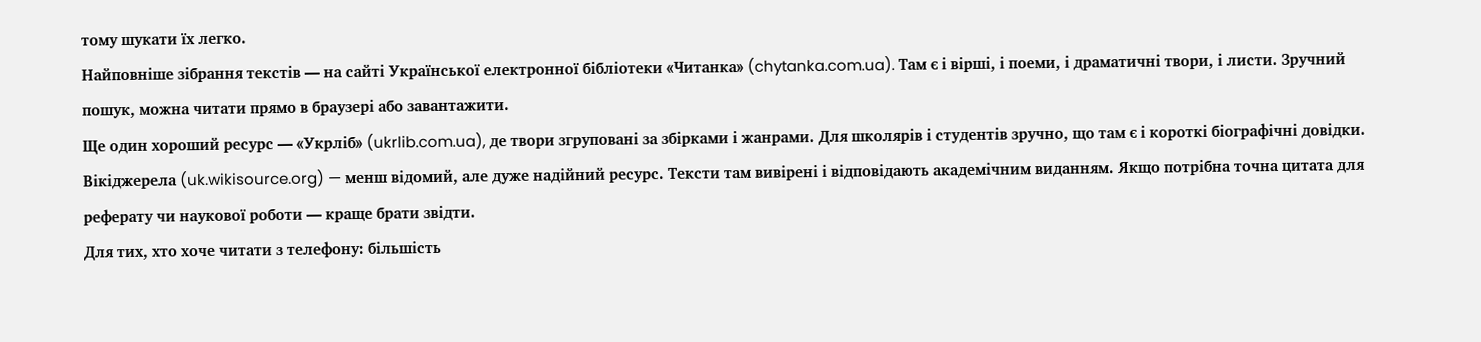тому шукати їх легко.
Найповніше зібрання текстів — на сайті Української електронної бібліотеки «Читанка» (chytanka.com.ua). Там є і вірші, і поеми, і драматичні твори, і листи. Зручний пошук, можна читати прямо в браузері або завантажити.
Ще один хороший ресурс — «Укрліб» (ukrlib.com.ua), де твори згруповані за збірками і жанрами. Для школярів і студентів зручно, що там є і короткі біографічні довідки.
Вікіджерела (uk.wikisource.org) — менш відомий, але дуже надійний ресурс. Тексти там вивірені і відповідають академічним виданням. Якщо потрібна точна цитата для реферату чи наукової роботи — краще брати звідти.
Для тих, хто хоче читати з телефону: більшість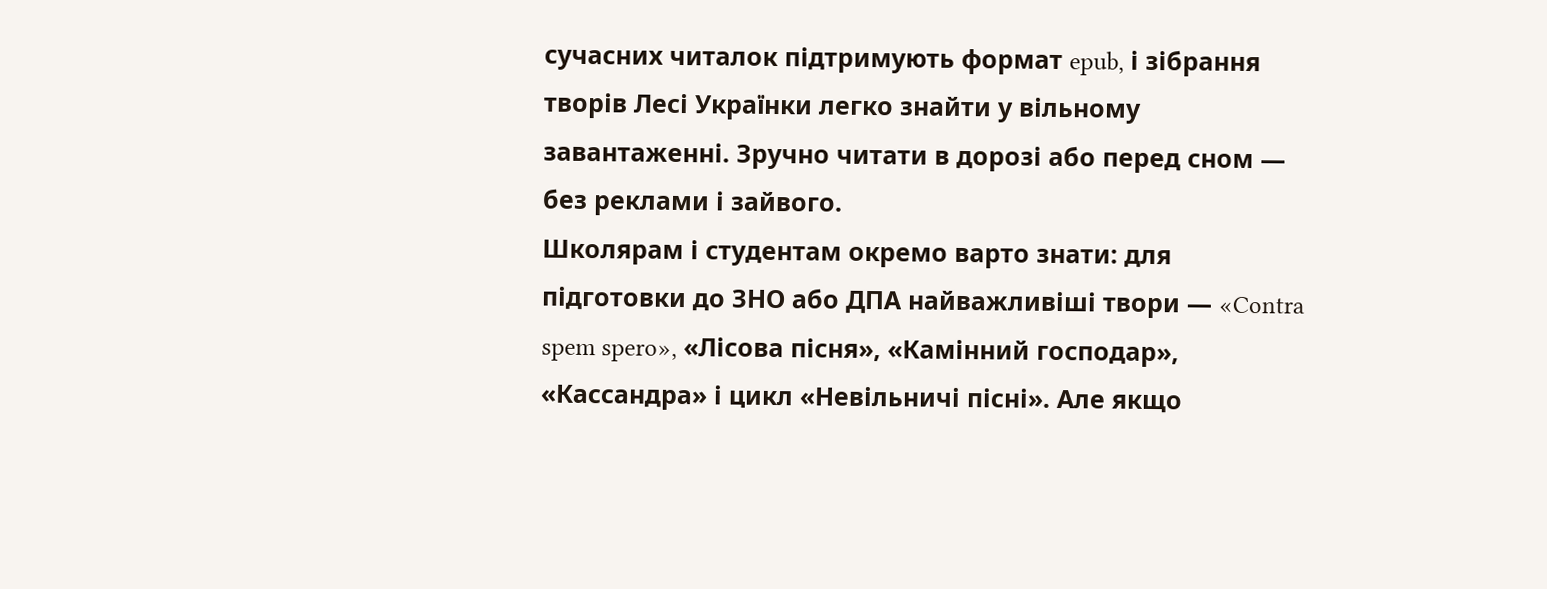сучасних читалок підтримують формат epub, і зібрання творів Лесі Українки легко знайти у вільному завантаженні. Зручно читати в дорозі або перед сном — без реклами і зайвого.
Школярам і студентам окремо варто знати: для підготовки до ЗНО або ДПА найважливіші твори — «Contra spem spero», «Лісова пісня», «Камінний господар», «Кассандра» і цикл «Невільничі пісні». Але якщо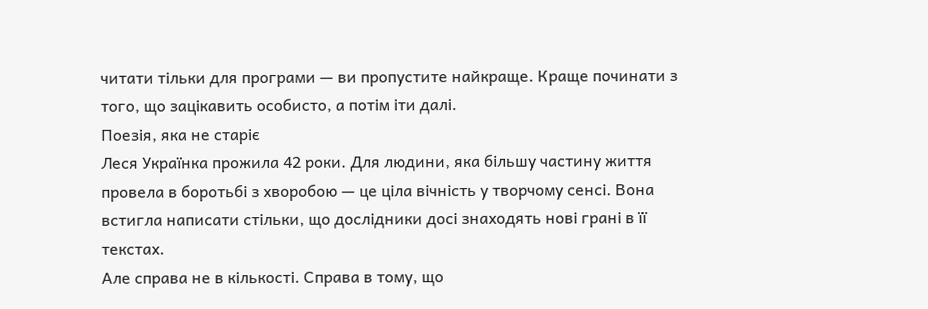читати тільки для програми — ви пропустите найкраще. Краще починати з того, що зацікавить особисто, а потім іти далі.
Поезія, яка не старіє
Леся Українка прожила 42 роки. Для людини, яка більшу частину життя провела в боротьбі з хворобою — це ціла вічність у творчому сенсі. Вона встигла написати стільки, що дослідники досі знаходять нові грані в її текстах.
Але справа не в кількості. Справа в тому, що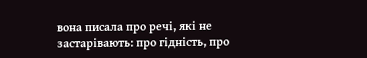вона писала про речі, які не застарівають: про гідність, про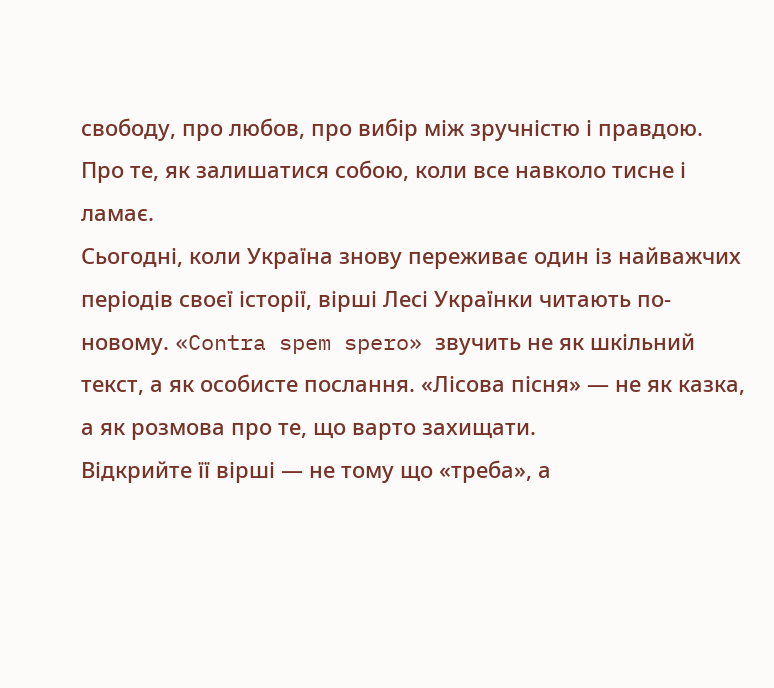свободу, про любов, про вибір між зручністю і правдою. Про те, як залишатися собою, коли все навколо тисне і ламає.
Сьогодні, коли Україна знову переживає один із найважчих періодів своєї історії, вірші Лесі Українки читають по-новому. «Contra spem spero» звучить не як шкільний текст, а як особисте послання. «Лісова пісня» — не як казка, а як розмова про те, що варто захищати.
Відкрийте її вірші — не тому що «треба», а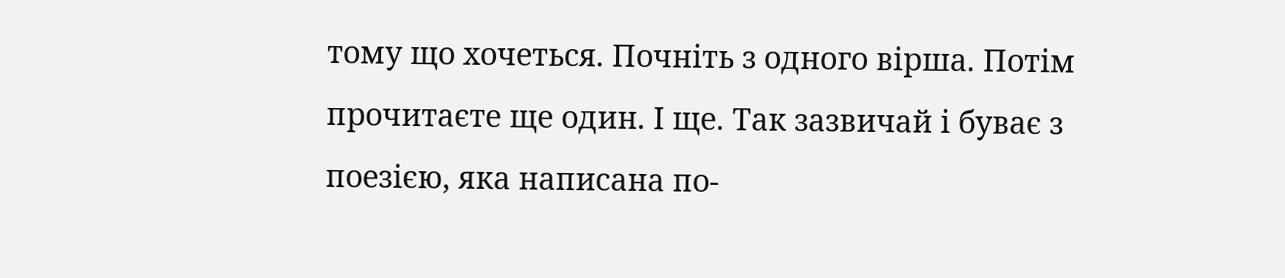тому що хочеться. Почніть з одного вірша. Потім прочитаєте ще один. І ще. Так зазвичай і буває з поезією, яка написана по-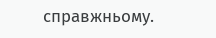справжньому.